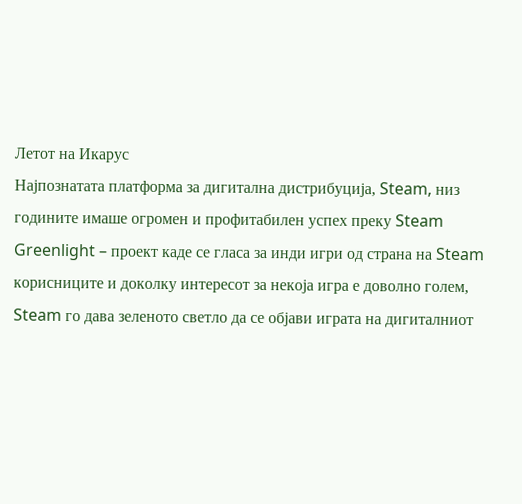Летот на Икарус
Најпознатата платформа за дигитална дистрибуција, Steam, низ годините имаше огромен и профитабилен успех преку Steam Greenlight – проект каде се гласа за инди игри од страна на Steam корисниците и доколку интересот за некоја игра е доволно голем, Steam го дава зеленото светло да се објави играта на дигиталниот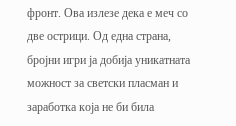фронт. Ова излезе дека е меч со две острици. Од една страна, бројни игри ја добија уникатната можност за светски пласман и заработка која не би била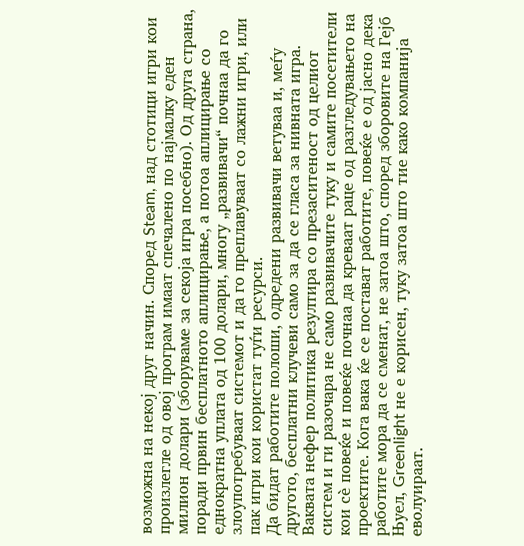возможна на некој друг начин. Според Steam, над стотици игри кои произлегле од овој програм имаат спечалено по најмалку еден милион долари (зборуваме за секоја игра посебно). Од друга страна, поради првин бесплатното аплицирање, а потоа аплицирање со еднократна уплата од 100 долари, многу „развивачи“ почнаа да го злоупотребуваат системот и да го преплавуваат со лажни игри, или пак игри кои користат туѓи ресурси.
Да бидат работите полоши, одредени развивачи ветуваа и, меѓу другото, бесплатни клучеви само за да се гласа за нивната игра. Ваквата нефер политика резултира со презаситеност од целиот систем и ги разочара не само развивачите туку и самите посетители кои сè повеќе и повеќе почнаа да креваат раце од разгледувањето на проектите. Кога вака ќе се постават работите, повеќе е од јасно дека работите мора да се сменат, не затоа што, според зборовите на Гејб Њуел, Greenlight не е корисен, туку затоа што тие како компанија еволуираат.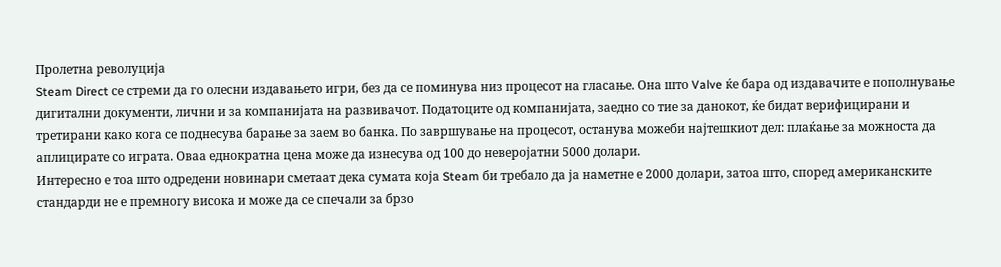Пролетна револуција
Steam Direct се стреми да го олесни издавањето игри, без да се поминува низ процесот на гласање. Она што Valve ќе бара од издавачите е пополнување дигитални документи, лични и за компанијата на развивачот. Податоците од компанијата, заедно со тие за данокот, ќе бидат верифицирани и третирани како кога се поднесува барање за заем во банка. По завршување на процесот, останува можеби најтешкиот дел: плаќање за можноста да аплицирате со играта. Оваа еднократна цена може да изнесува од 100 до неверојатни 5000 долари.
Интересно е тоа што одредени новинари сметаат дека сумата која Steam би требало да ја наметне е 2000 долари, затоа што, според американските стандарди не е премногу висока и може да се спечали за брзо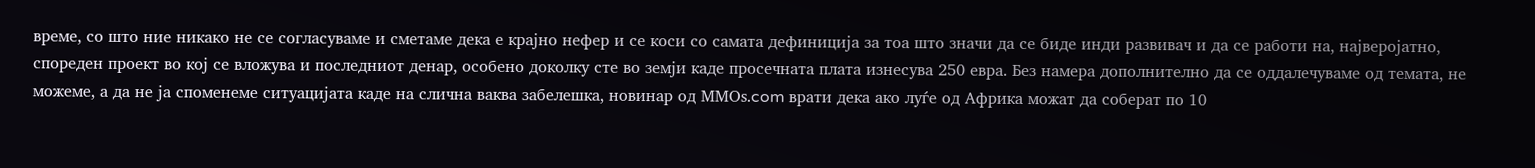време, со што ние никако не се согласуваме и сметаме дека е крајно нефер и се коси со самата дефиниција за тоа што значи да се биде инди развивач и да се работи на, најверојатно, спореден проект во кој се вложува и последниот денар, особено доколку сте во земји каде просечната плата изнесува 250 евра. Без намера дополнително да се оддалечуваме од темата, не можеме, а да не ја споменеме ситуацијата каде на слична ваква забелешка, новинар од ММОs.com врати дека ако луѓе од Африка можат да соберат по 10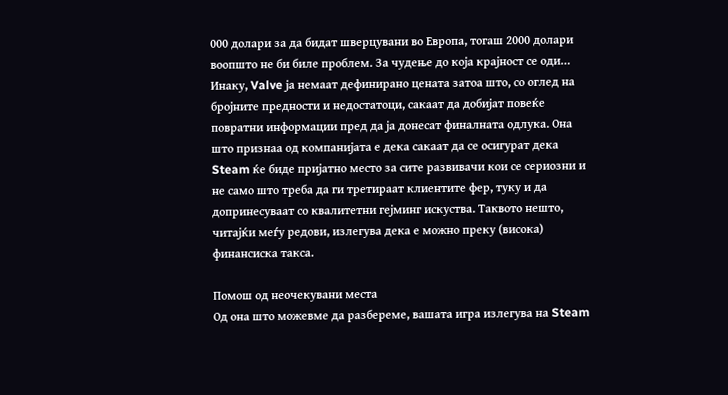000 долари за да бидат шверцувани во Европа, тогаш 2000 долари воопшто не би биле проблем. За чудење до која крајност се оди…
Инаку, Valve ја немаат дефинирано цената затоа што, со оглед на бројните предности и недостатоци, сакаат да добијат повеќе повратни информации пред да ја донесат финалната одлука. Она што признаа од компанијата е дека сакаат да се осигурат дека Steam ќе биде пријатно место за сите развивачи кои се сериозни и не само што треба да ги третираат клиентите фер, туку и да допринесуваат со квалитетни гејминг искуства. Таквото нешто, читајќи меѓу редови, излегува дека е можно преку (висока) финансиска такса.

Помош од неочекувани места
Од она што можевме да разбереме, вашата игра излегува на Steam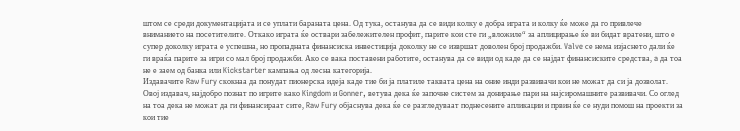штом се среди документацијата и се уплати бараната цена. Од тука, останува да се види колку е добра играта и колку ќе може да го привлече вниманието на посетителите. Откако играта ќе оствари забележителен профит, парите кои сте ги „вложиле“ за аплицирање ќе ви бидат вратени, што е супер доколку играта е успешна, но пропадната финансиска инвестиција доколку не се извршат доволен број продажби. Valve се нема изјаснето дали ќе ги враќа парите за игри со мал број продажби. Ако се вака поставени работите, останува да се види од каде да се најдат финансиските средства, a да тоа не е заем од банка или Kickstarter кампања од лесна категорија.
Издавачите Raw Fury скокнаа да понудат пионерска идеја каде тие би ја платиле таквата цена на оние инди развивачи кои не можат да си ја дозволат. Овој издавач, најдобро познат по игрите како Kingdom и Gonner, ветува дека ќе започне систем за донирање пари на најсиромашните развивачи. Со оглед на тоа дека не можат да ги финансираат сите, Raw Fury објаснува дека ќе се разгледуваат поднесените апликации и првин ќе се нуди помош на проекти за кои тие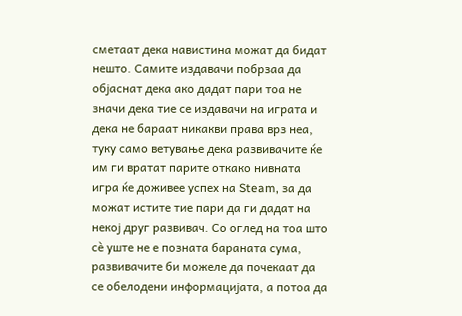сметаат дека навистина можат да бидат нешто. Самите издавачи побрзаа да објаснат дека ако дадат пари тоа не значи дека тие се издавачи на играта и дека не бараат никакви права врз неа, туку само ветување дека развивачите ќе им ги вратат парите откако нивната игра ќе доживее успех на Steam, за да можат истите тие пари да ги дадат на некој друг развивач. Со оглед на тоа што сѐ уште не е позната бараната сума, развивачите би можеле да почекаат да се обелодени информацијата, а потоа да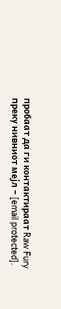пробаат да ги контактираат Raw Fury преку нивниот мејл – [email protected].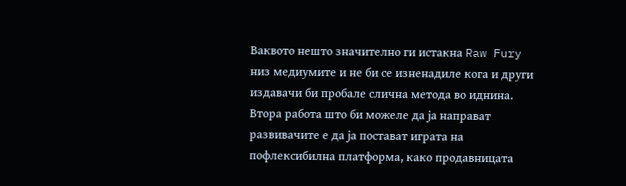Ваквото нешто значително ги истакна Raw Fury низ медиумите и не би се изненадиле кога и други издавачи би пробале слична метода во иднина.
Втора работа што би можеле да ја направат развивачите е да ја постават играта на пофлексибилна платформа, како продавницата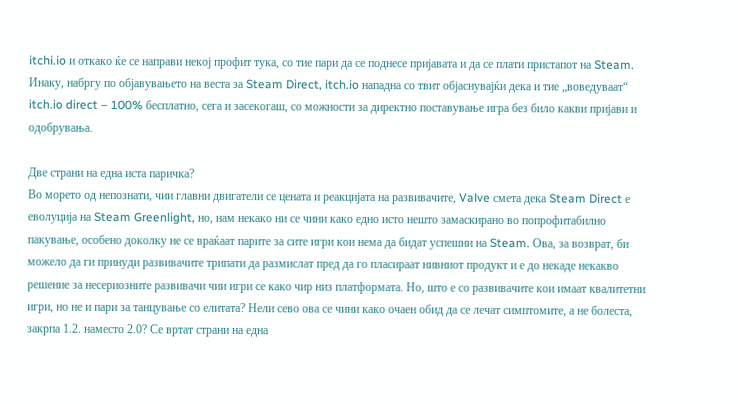itchi.io и откако ќе се направи некој профит тука, со тие пари да се поднесе пријавата и да се плати пристапот на Steam. Инаку, набргу по објавувањето на веста за Steam Direct, itch.io нападна со твит објаснувајќи дека и тие „воведуваат“ itch.io direct – 100% бесплатно, сега и засекогаш, со можности за директно поставување игра без било какви пријави и одобрувања.

Две страни на една иста паричка?
Во морето од непознати, чии главни двигатели се цената и реакцијата на развивачите, Valve смета дека Steam Direct е еволуција на Steam Greenlight, но, нам некако ни се чини како еднo исто нешто замаскирано во попрофитабилно пакување, особено доколку не се враќаат парите за сите игри кои нема да бидат успешни на Steam. Ова, за возврат, би можело да ги принуди развивачите трипати да размислат пред да го пласираат нивниот продукт и е до некаде некакво решение за несериозните развивачи чии игри се како чир низ платформата. Но, што е со развивачите кои имаат квалитетни игри, но не и пари за танцување со елитата? Нели сево ова се чини како очаен обид да се лечат симптомите, а не болеста, закрпа 1.2. наместо 2.0? Се вртат страни на една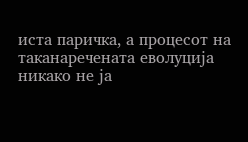иста паричка, а процесот на таканаречената еволуција никако не ја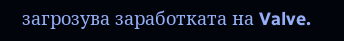загрозува заработката на Valve.